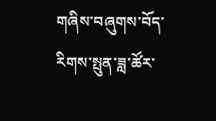གཞིས་བཞུགས་བོད་རིགས་སྤུན་ཟླ་ཚོར་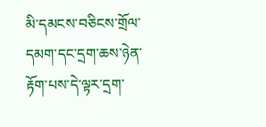མི་དམངས་བཅིངས་གྲོལ་དམག་དང་དྲག་ཆས་ཉེན་རྟོག་པས་དེ་ལྟར་དྲག་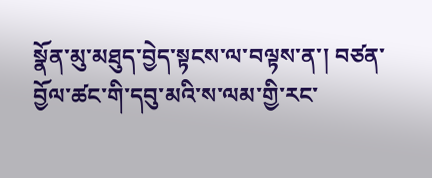སྣོན་མུ་མཐུད་བྱེད་སྟངས་ལ་བལྟས་ན་། བཙན་བྱོལ་ཚང་གི་དབུ་མའི་ས་ལམ་གྱི་རང་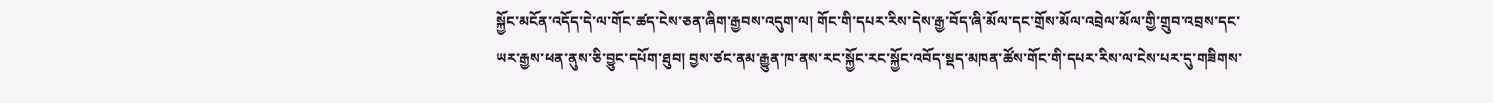སྐྱོང་མངོན་འདོད་དེ་ལ་གོང་ཚད་ངེས་ཅན་ཞིག་རྒྱབས་འདུག་ལ། གོང་གི་དཔར་རིས་དེས་རྒྱ་བོད་ཞི་མོལ་དང་གྲོས་མོལ་འབྲེལ་མོལ་གྱི་གྲུབ་འབྲས་དང་ཡར་རྒྱས་ཕན་ནུས་ཅི་བྱུང་དཔོག་ཐུབ། བྱས་ཙང་ནམ་རྒྱུན་ཁ་ནས་རང་སྐྱོང་རང་སྐྱོང་འབོད་སྡད་མཁན་ཚོས་གོང་གི་དཔར་རིས་ལ་ངེས་པར་དུ་གཟིགས་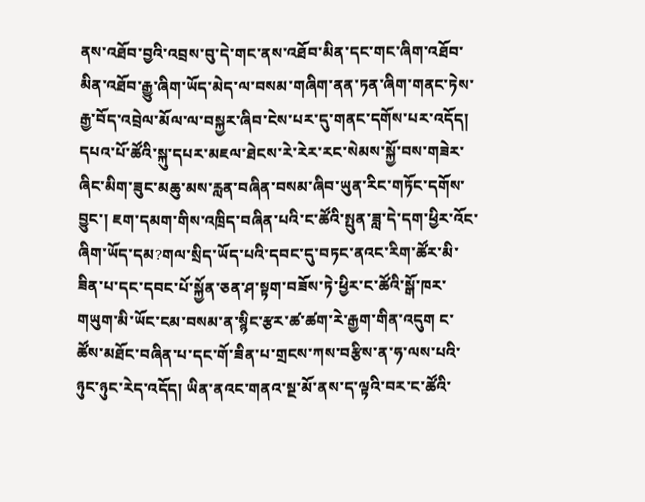ནས་འཐོབ་བྱའི་འབྲས་བུ་དེ་གང་ནས་འཐོབ་མིན་དང་གང་ཞིག་འཐོབ་མིན་འཐོབ་རྒྱུ་ཞིག་ཡོད་མེད་ལ་བསམ་གཞིག་ནན་ཏན་ཞིག་གནང་ཏེས་རྒྱ་བོད་འབྲེལ་མོལ་ལ་བསྐྱར་ཞིབ་ངེས་པར་དུ་གནང་དགོས་པར་འདོད།
དཔའ་པོ་ཚོའི་སྐུ་དཔར་མཇལ་ཐེངས་རེ་རེར་རང་སེམས་སྐྱོ་བས་གཟེར་ཞིང་མིག་ཟུང་མཆུ་མས་རླན་བཞིན་བསམ་ཞིབ་ཡུན་རིང་གཏོང་དགོས་བྱུང་། ཇག་དམག་གིས་འཁྲིད་བཞིན་པའི་ང་ཚོའི་སྤུན་ཟླ་དེ་དག་ཕྱིར་འོང་ཞིག་ཡོད་དམ?གལ་སྲིད་ཡོད་པའི་དབང་དུ་བཏང་ནའང་རིག་ཚོར་མི་ཟིན་པ་དང་དབང་པོ་སྐྱོན་ཅན་ཤ་སྟག་བཟོས་ཏེ་ཕྱིར་ང་ཚོའི་སྒོ་ཁར་གཡུག་མི་ཡོང་ངམ་བསམ་ན་སྙིང་རྩར་ཚ་ཚག་རེ་རྒྱག་གིན་འདུག ང་ཚོས་མཐོང་བཞིན་པ་དང་གོ་ཟིན་པ་གྲངས་ཀས་བརྩིས་ན་ཧ་ལས་པའི་ཉུང་ཉུང་རེད་འདོད། ཡིན་ནའང་གནའ་སྔ་མོ་ནས་ད་ལྟའི་བར་ང་ཚོའི་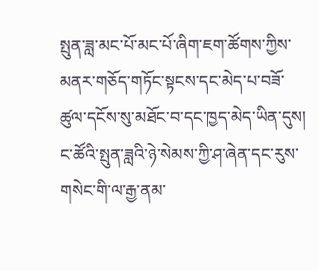སྤུན་ཟླ་མང་པོ་མང་པོ་ཞིག་ཇག་ཚོགས་ཀྱིས་མནར་གཅོད་གཏོང་སྟངས་དང་མེད་པ་བཟོ་ཚུལ་དངོས་སུ་མཐོང་བ་དང་ཁྱད་མེད་ཡིན་དུས། ང་ཚོའི་སྤུན་ཟླའི་ཉེ་སེམས་ཀྱི་ཤ་ཞེན་དང་རུས་གསེང་གི་ལ་རྒྱ་ནམ་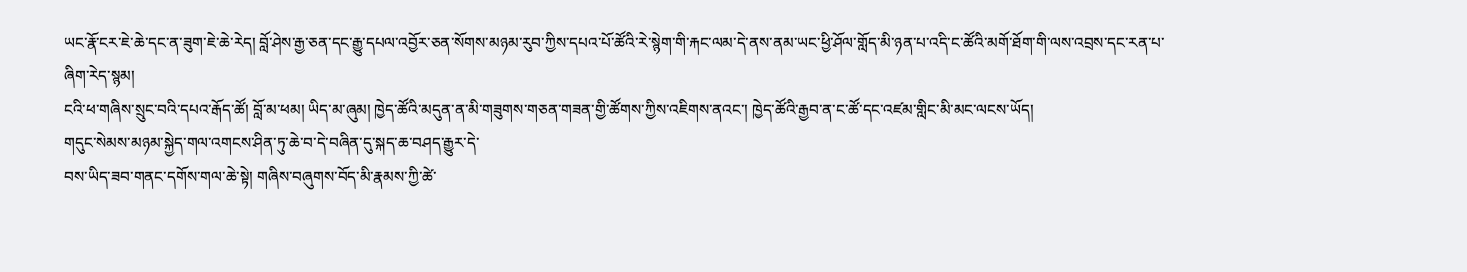ཡང་རྣོ་ངར་ཇེ་ཆེ་དང་ན་ཟུག་ཇེ་ཆེ་རེད། བློ་ཤེས་རྒྱ་ཅན་དང་རྒྱུ་དཔལ་འབྱོར་ཅན་སོགས་མཉམ་རུབ་ཀྱིས་དཔའ་པོ་ཚོའི་རེ་སྙེག་གི་རྐང་ལམ་དེ་ནས་ནམ་ཡང་ཕྱི་ཤོལ་གློད་མི་ཉན་པ་འདི་ང་ཚོའི་མགོ་ཐོག་གི་ལས་འབྲས་དང་རན་པ་ཞིག་རེད་སྙམ།
ངའི་ཕ་གཞིས་སྲུང་བའི་དཔའ་རྒོད་ཚོ། བློ་མ་ཕམ། ཡིད་མ་ཞུམ། ཁྱེད་ཚོའི་མདུན་ན་མི་གཟུགས་གཅན་གཟན་གྱི་ཚོགས་ཀྱིས་འཇིགས་ནའང་། ཁྱེད་ཚོའི་རྒྱབ་ན་ང་ཚོ་དང་འཛམ་གླིང་མི་མང་ལངས་ཡོད།
གདུང་སེམས་མཉམ་སྐྱེད་གལ་འགངས་ཤིན་ཏུ་ཆེ་བ་དེ་བཞིན་དུ་སྐད་ཆ་བཤད་རྒྱུར་དེ་
བས་ཡིད་ཟབ་གནང་དགོས་གལ་ཆེ་སྟེ། གཞིས་བཞུགས་བོད་མི་རྣམས་ཀྱི་ཚེ་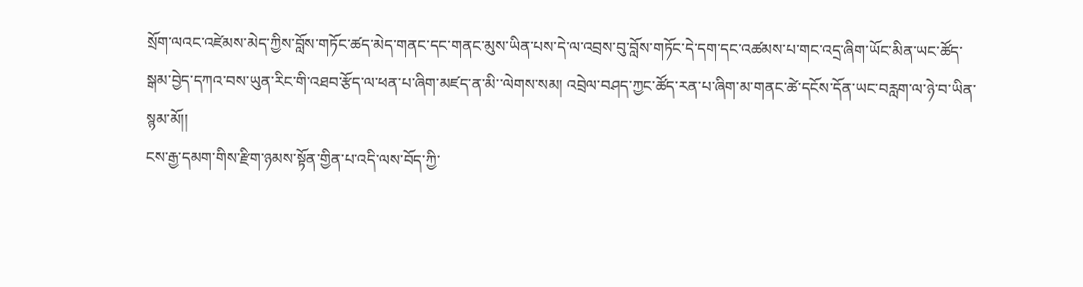སྲོག་ལའང་འཛེམས་མེད་ཀྱིས་བློས་གཏོང་ཚད་མེད་གནང་དང་གནང་མུས་ཡིན་པས་དེ་ལ་འབྲས་བུ་བློས་གཏོང་དེ་དག་དང་འཚམས་པ་གང་འདྲ་ཞིག་ཡོང་མིན་ཡང་ཚོད་
སྒམ་བྱེད་དཀའ་བས་ཡུན་རིང་གི་འཐབ་རྩོད་ལ་ཕན་པ་ཞིག་མཛད་ན་མི་་ལེགས་སམ། འབྲེལ་བཤད་ཀྱང་ཚོད་རན་པ་ཞིག་མ་གནང་ཚེ་དངོས་དོན་ཡང་བརླག་ལ་ཉེ་བ་ཡིན་སྙམ་མོ།།
ངས་རྒྱ་དམག་གིས་རྫིག་ཉམས་སྟོན་གྱིན་པ་འདི་ལས་བོད་ཀྱི་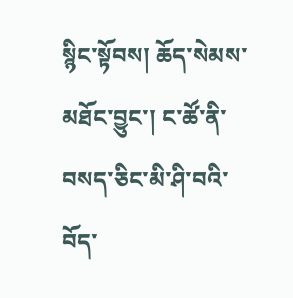སྙིང་སྟོབས། ཆོད་སེམས་མཐོང་བྱུང་། ང་ཚོ་ནི་བསད་ཅིང་མི་ཤི་བའི་བོད་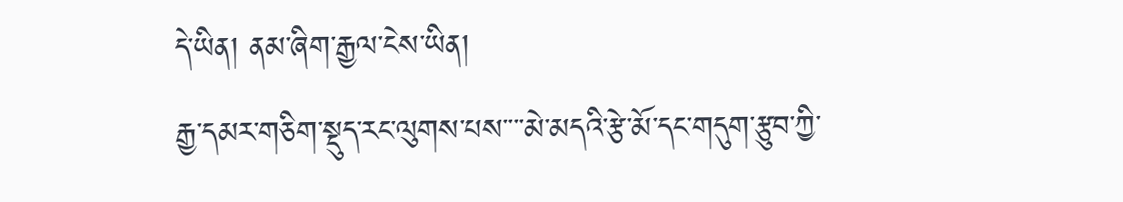དེ་ཡིན། ནམ་ཞིག་རྒྱལ་ངེས་ཡིན།
རྒྱ་དམར་གཅིག་སྡུད་རང་ལུགས་པས་་་་མེ་མདའི་རྩེ་མོ་དང་གདུག་རྩུབ་ཀྱི་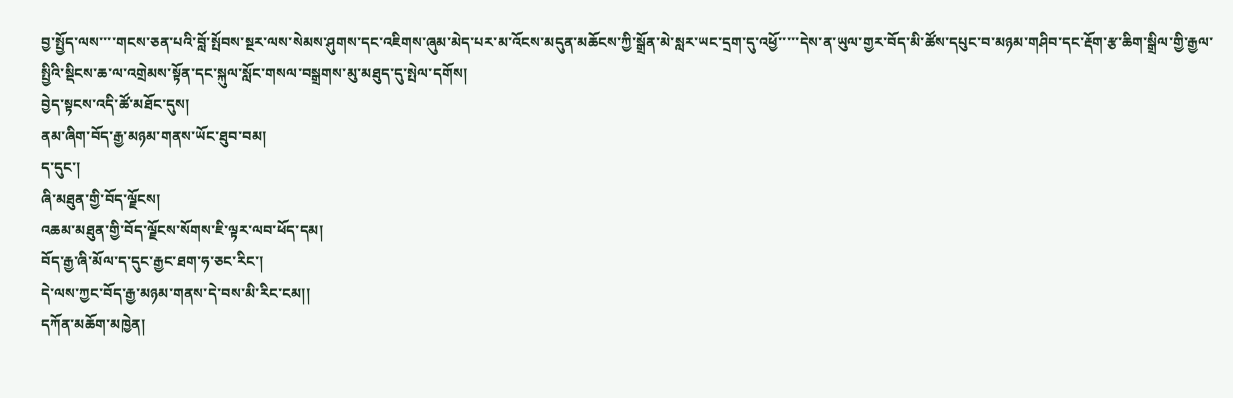བྱ་སྤྱོད་ལས་་་་གངས་ཅན་པའི་བློ་སྤོབས་སྔར་ལས་སེམས་ཤུགས་དང་འཇིགས་ཞུམ་མེད་པར་མ་འོངས་མདུན་མཆོངས་ཀྱི་སྒྲོན་མེ་སླར་ཡང་དྲག་དུ་འཕྱོ་་་་་དེས་ན་ཡུལ་གྱར་བོད་མི་ཚོས་དཔུང་བ་མཉམ་གཤིབ་དང་རྡོག་རྩ་ཆིག་སྒྲིལ་གྱི་རྒྱལ་སྤྱིའི་སྡིངས་ཆ་ལ་འགྲེམས་སྟོན་དང་སྐུལ་སློང་གསལ་བསྒྲགས་མུ་མཐུད་དུ་སྤེལ་དགོས།
བྱེད་སྟངས་འདི་ཚོ་མཐོང་དུས།
ནམ་ཞིག་བོད་རྒྱ་མཉམ་གནས་ཡོང་ཐུབ་བམ།
ད་དུང་།
ཞི་མཐུན་གྱི་བོད་ལྗོངས།
འཆམ་མཐུན་གྱི་བོད་ལྗོངས་སོགས་ཇི་ལྟར་ལབ་ཕོད་དམ།
བོད་རྒྱ་ཞི་མོལ་ད་དུང་རྒྱང་ཐག་ཧ་ཅང་རིང་།
དེ་ལས་ཀྱང་བོད་རྒྱ་མཉམ་གནས་དེ་བས་མི་རིང་ངམ།།
དཀོན་མཆོག་མཁྱེན།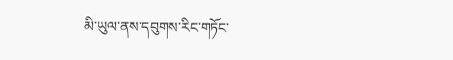མི་ཡུལ་ནས་དབུགས་རིང་གཏོང་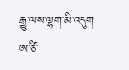རྒྱུ་ལས་ལྷག་མི་འདུག
ཨ་ཙི་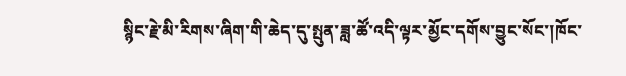སྙིང་རྗེ་མི་རིགས་ཞིག་གི་ཆེད་དུ་སྤུན་ཟླ་ཚོ་འདི་ལྟར་མྱོང་དགོས་བྱུང་སོང་།ཁོང་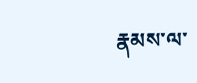རྣམས་ལ་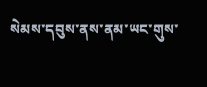སེམས་དབུས་ནས་ནམ་ཡང་གུས་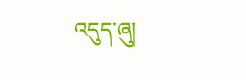འདུད་ཞུ།